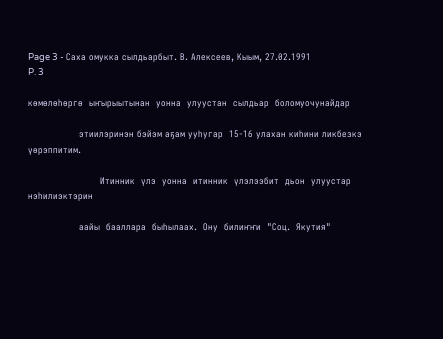Page 3 - Саха омукка сылдьарбыт. В. Алексеев, Кыым, 27.02.1991
P. 3

көмөлөһөргө  ыҥырыытынан  уонна  улуустан  сылдьар  боломуочунайдар

                 этиилэринэн бэйэм аҕам ууһугар  15-16 улахан киһини ликбезкэ үөрэппитим.

                        Итинник  үлэ  уонна  итинник  үлэлээбит  дьон  улуустар  нэһилиэктэрин

                 аайы  бааллара  быһылаах.  Ону  билиҥҥи  "Соц.  Якутия"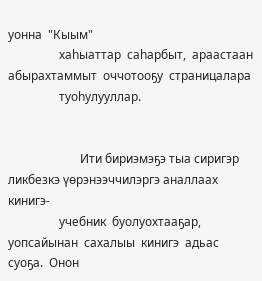уонна  "Кыым"
                 хаһыаттар  саһарбыт,  араастаан  абырахтаммыт  оччотооҕу  страницалара
                 туоһулууллар.


                        Ити бириэмэҕэ тыа сиригэр ликбезкэ үөрэнээччилэргэ аналлаах кинигэ-
                 учебник  буолуохтааҕар,  уопсайынан  сахалыы  кинигэ  адьас  суоҕа.  Онон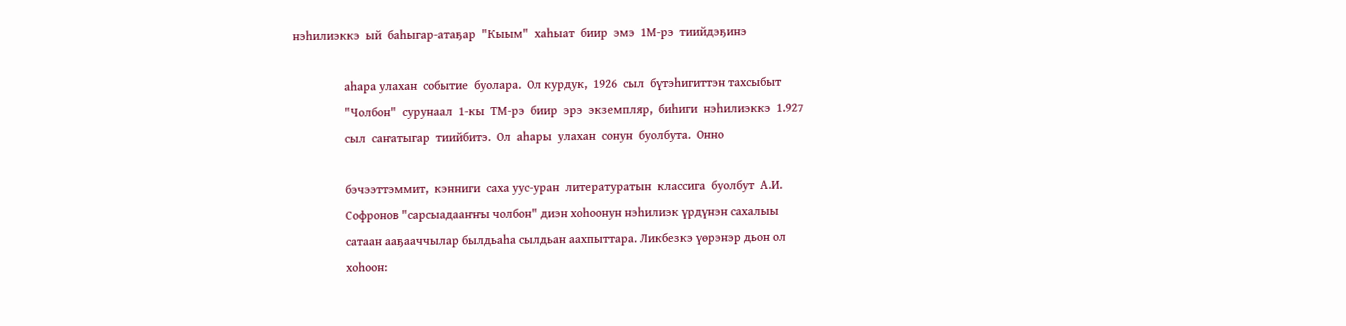нэһилиэккэ  ый  баһыгар-атаҕар  "Кыым"  хаһыат  биир  эмэ  1М-рэ  тиийдэҕинэ

                 аһара улахан  событие  буолара.  Ол курдук,  1926  сыл  бүтэһигиттэн тахсыбыт
                 "Чолбон"  сурунаал  1-кы  ТМ-рэ  биир  эрэ  экземпляр,  биһиги  нэһилиэккэ  1.927
                 сыл  саҥатыгар  тиийбитэ.  Ол  аһары  улахан  сонун  буолбута.  Онно

                 бэчээттэммит,  кэнниги  саха уус-уран  литературатын  классига  буолбут  А.И.
                 Софронов "сарсыадааҥҥы чолбон" диэн хоһоонун нэһилиэк үрдүнэн сахалыы
                 сатаан ааҕааччылар былдьаһа сылдьан аахпыттара. Ликбезкэ үөрэнэр дьон ол
                 хоһоон: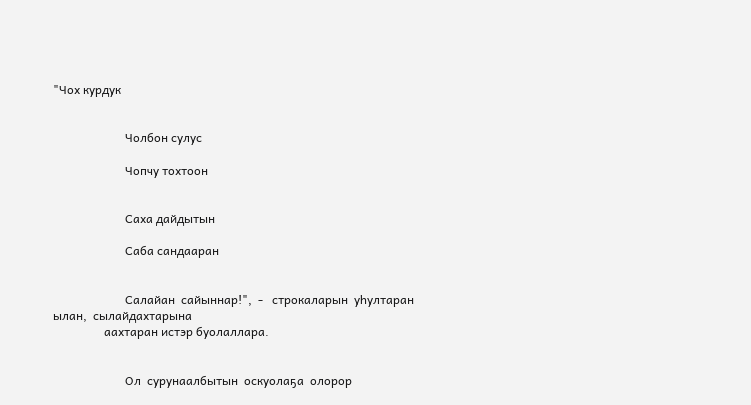"Чох курдук


                        Чолбон сулус

                        Чопчу тохтоон


                        Саха дайдытын

                        Саба сандааран


                        Салайан  сайыннар!",  -   строкаларын  уһултаран  ылан,  сылайдахтарына
                 аахтаран истэр буолаллара.


                        Ол  сурунаалбытын  оскуолаҕа  олорор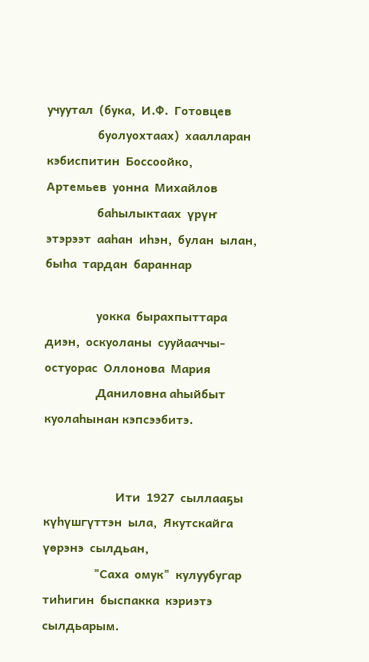учуутал  (бука,  И.Ф.  Готовцев
                 буолуохтаах)  хаалларан  кэбиспитин  Боссоойко,  Артемьев  уонна  Михайлов
                 баһылыктаах  үрүҥ  этэрээт  ааһан  иһэн,  булан  ылан,  быһа  тардан  бараннар

                 уокка  бырахпыттара  диэн,  оскуоланы  сууйааччы-остуорас  Оллонова  Мария
                 Даниловна аһыйбыт куолаһынан кэпсээбитэ.


                        Ити  1927  сыллааҕы  күһүшгүттэн  ыла,  Якутскайга  үөрэнэ  сылдьан,
                 "Саха  омук"  кулуубугар  тиһигин  быспакка  кэриэтэ  сылдьарым.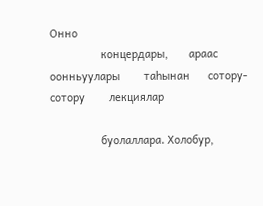Онно
                 концердары,       араас     оонньуулары        таһынан      сотору-сотору        лекциялар

                 буолаллара. Холобур,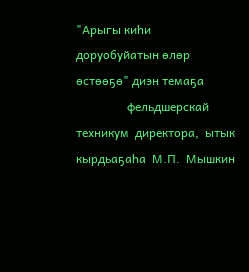"Арыгы киһи доруобуйатын өлөр өстөөҕө" диэн темаҕа
                 фельдшерскай  техникум  директора,  ытык  кырдьаҕаһа  М.П.  Мышкин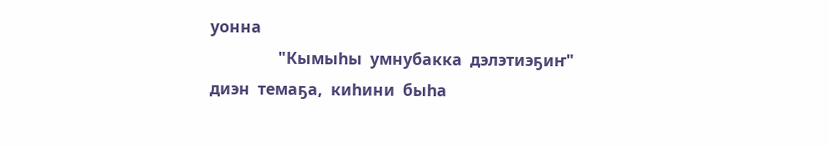уонна
                 "Кымыһы  умнубакка  дэлэтиэҕиҥ"  диэн  темаҕа,  киһини  быһа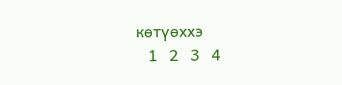көтүөххэ
   1   2   3   4